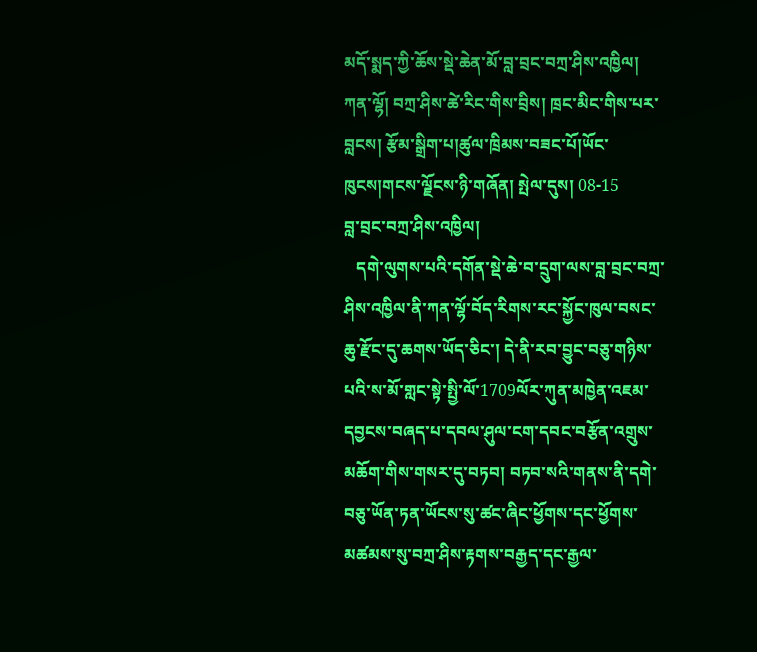མདོ་སྨད་ཀྱི་ཆོས་སྡེ་ཆེན་མོ་བླ་བྲང་བཀྲ་ཤིས་འཁྱིལ།
ཀན་ལྷོ། བཀྲ་ཤིས་ཚེ་རིང་གིས་བྲིས། ཁྲང་མིང་གིས་པར་བླངས། རྩོམ་སྒྲིག་པ།ཚུལ་ཁྲིམས་བཟང་པོ།ཡོང་ཁུངས།གངས་ལྗོངས་ཉི་གཞོན། སྤེལ་དུས། 08-15
བླ་བྲང་བཀྲ་ཤིས་འཁྱིལ།
   དགེ་ལུགས་པའི་དགོན་སྡེ་ཆེ་བ་དྲུག་ལས་བླ་བྲང་བཀྲ་ཤིས་འཁྱིལ་ནི་ཀན་ལྷོ་བོད་རིགས་རང་སྐྱོང་ཁུལ་བསང་ཆུ་རྫོང་དུ་ཆགས་ཡོད་ཅིང་། དེ་ནི་རབ་བྱུང་བཅུ་གཉིས་པའི་ས་མོ་གླང་སྟེ་སྤྱི་ལོ་1709ལོར་ཀུན་མཁྱེན་འཇམ་དབྱངས་བཞད་པ་དབལ་ཤུལ་ངག་དབང་བརྩོན་འགྲུས་མཆོག་གིས་གསར་དུ་བཏབ། བཏབ་སའི་གནས་ནི་དགེ་བཅུ་ཡོན་ཏན་ཡོངས་སུ་ཚང་ཞིང་ཕྱོགས་དང་ཕྱོགས་མཚམས་སུ་བཀྲ་ཤིས་རྟགས་བརྒྱད་དང་རྒྱལ་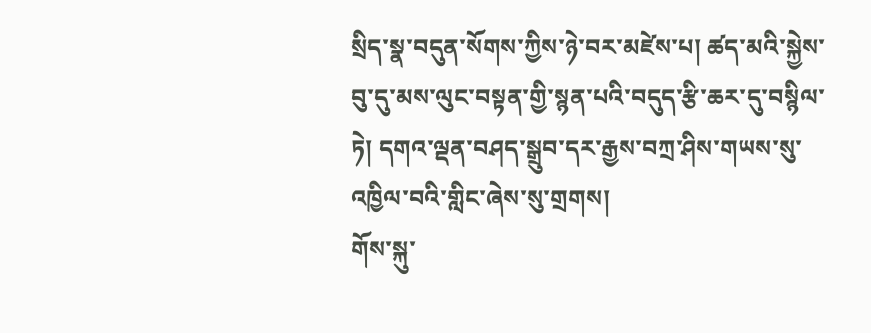སྲིད་སྣ་བདུན་སོགས་ཀྱིས་ཉེ་བར་མཛེས་པ། ཚད་མའི་སྐྱེས་བུ་དུ་མས་ལུང་བསྟན་གྱི་སྙན་པའི་བདུད་རྩི་ཆར་དུ་བསྙིལ་ཏེ། དགའ་ལྡན་བཤད་སྒྲུབ་དར་རྒྱས་བཀྲ་ཤིས་གཡས་སུ་འཁྱིལ་བའི་གླིང་ཞེས་སུ་གྲགས།
གོས་སྐུ་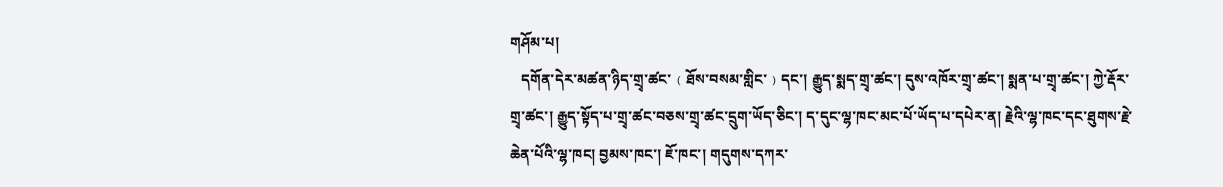གཤོམ་པ།
   དགོན་དེར་མཚན་ཉིད་གྲྭ་ཚང་﹙ཐོས་བསམ་གླིང་﹚དང་། རྒྱུད་སྨད་གྲྭ་ཚང་། དུས་འཁོར་གྲྭ་ཚང་། སྨན་པ་གྲྭ་ཚང་། ཀྱེ་རྡོར་གྲྭ་ཚང་། རྒྱུད་སྟོད་པ་གྲྭ་ཚང་བཅས་གྲྭ་ཚང་དྲུག་ཡོད་ཅིང་། ད་དུང་ལྷ་ཁང་མང་པོ་ཡོད་པ་དཔེར་ན། རྗེའི་ལྷ་ཁང་དང་ཐུགས་རྗེ་ཆེན་པོའི་ལྷ་ཁང། བྱམས་ཁང་། ཇོ་ཁང་། གདུགས་དཀར་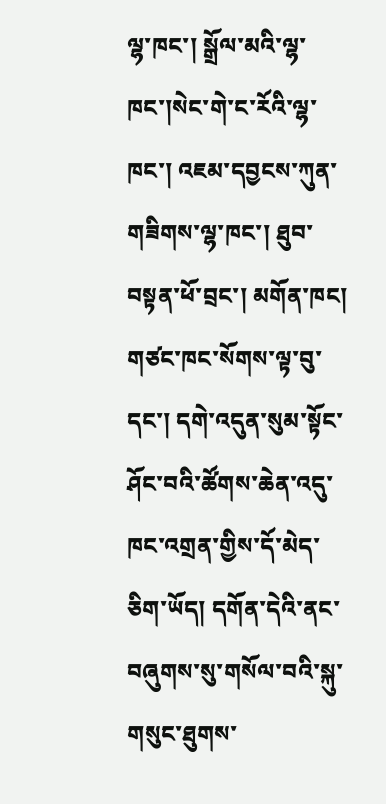ལྷ་ཁང་། སྒྲོལ་མའི་ལྷ་ཁང་།སེང་གེ་ང་རོའི་ལྷ་ཁང་། འཇམ་དབྱངས་ཀུན་གཟིགས་ལྷ་ཁང་། ཐུབ་བསྟན་ཕོ་བྲང་། མགོན་ཁང། གཙང་ཁང་སོགས་ལྟ་བུ་དང་། དགེ་འདུན་སུམ་སྟོང་ཤོང་བའི་ཚོགས་ཆེན་འདུ་ཁང་འགྲན་གྱིས་དོ་མེད་ཅིག་ཡོད། དགོན་དེའི་ནང་བཞུགས་སུ་གསོལ་བའི་སྐུ་གསུང་ཐུགས་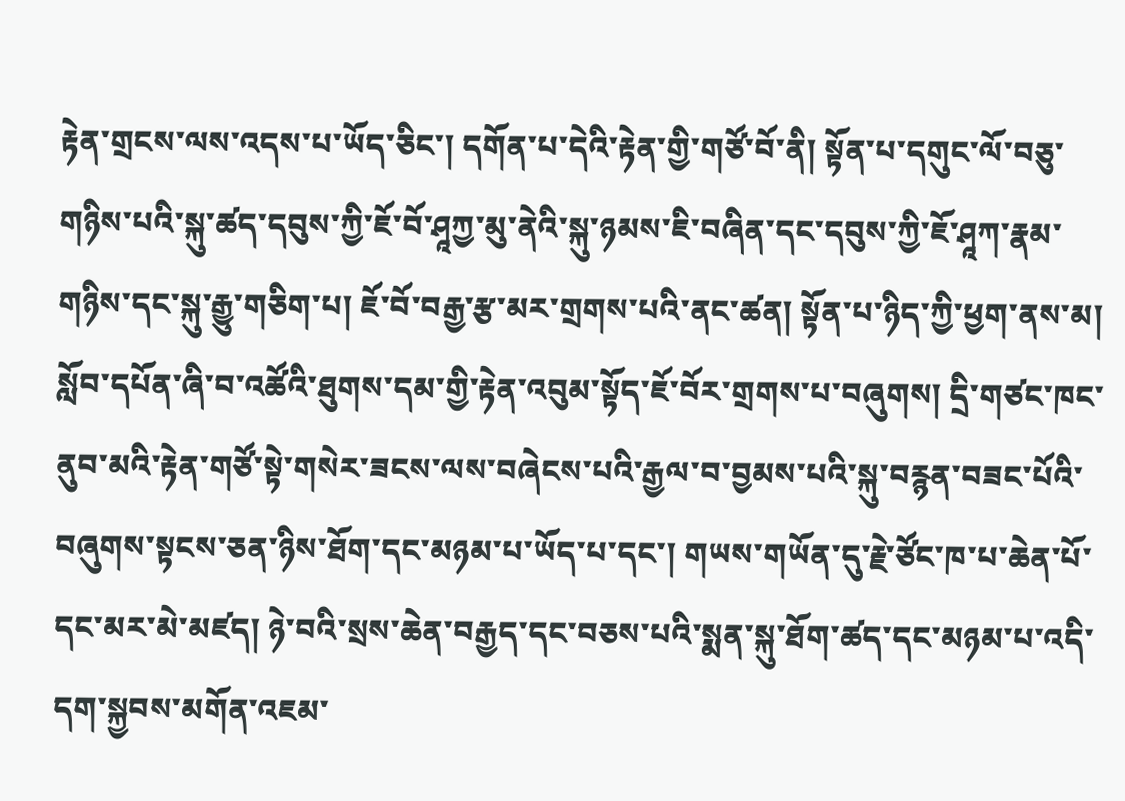རྟེན་གྲངས་ལས་འདས་པ་ཡོད་ཅིང་། དགོན་པ་དེའི་རྟེན་གྱི་གཙོ་བོ་ནི། སྟོན་པ་དགུང་ལོ་བཅུ་གཉིས་པའི་སྐུ་ཚད་དབུས་ཀྱི་ཇོ་བོ་ཤཱཀྱ་མུ་ནེའི་སྐུ་ཉམས་ཇི་བཞིན་དང་དབུས་ཀྱི་ཇོ་ཤཱཀ་རྣམ་གཉིས་དང་སྐུ་རྒྱུ་གཅིག་པ། ཇོ་བོ་བརྒྱ་རྩ་མར་གྲགས་པའི་ནང་ཚན། སྟོན་པ་ཉིད་ཀྱི་ཕྱག་ནས་མ། སློབ་དཔོན་ཞི་བ་འཚོའི་ཐུགས་དམ་གྱི་རྟེན་འབུམ་སྟོད་ཇོ་བོར་གྲགས་པ་བཞུགས། དྲི་གཙང་ཁང་ནུབ་མའི་རྟེན་གཙོ་སྟེ་གསེར་ཟངས་ལས་བཞེངས་པའི་རྒྱལ་བ་བྱམས་པའི་སྐུ་བརྙན་བཟང་པོའི་བཞུགས་སྟངས་ཅན་ཉིས་ཐོག་དང་མཉམ་པ་ཡོད་པ་དང་། གཡས་གཡོན་དུ་རྗེ་ཙོང་ཁ་པ་ཆེན་པོ་དང་མར་མེ་མཛད། ཉེ་བའི་སྲས་ཆེན་བརྒྱད་དང་བཅས་པའི་སྨན་སྐུ་ཐོག་ཚད་དང་མཉམ་པ་འདི་དག་སྐྱབས་མགོན་འཇམ་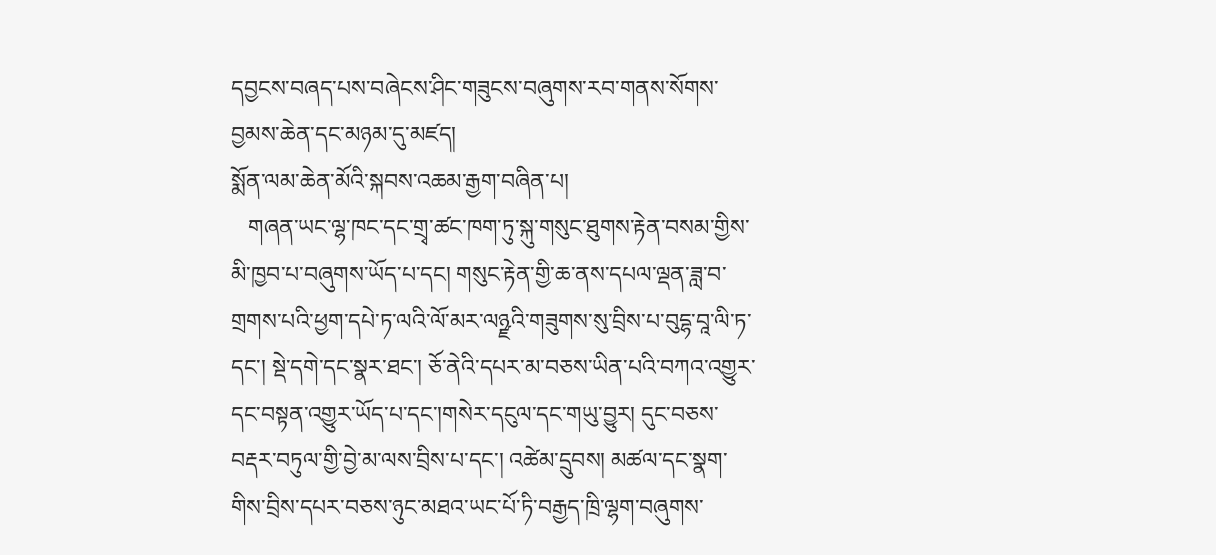དབྱངས་བཞད་པས་བཞེངས་ཤིང་གཟུངས་བཞུགས་རབ་གནས་སོགས་བྱམས་ཆེན་དང་མཉམ་དུ་མཛད།
སྨོན་ལམ་ཆེན་མོའི་སྐབས་འཆམ་རྒྱག་བཞིན་པ།
   གཞན་ཡང་ལྷ་ཁང་དང་གྲྭ་ཚང་ཁག་ཏུ་སྐུ་གསུང་ཐུགས་རྟེན་བསམ་གྱིས་མི་ཁྱབ་པ་བཞུགས་ཡོད་པ་དང། གསུང་རྟེན་གྱི་ཆ་ནས་དཔལ་ལྡན་ཟླ་བ་གྲགས་པའི་ཕྱག་དཔེ་ཏ་ལའི་ལོ་མར་ལཉྫའི་གཟུགས་སུ་བྲིས་པ་བུདྷ་བཱ་ལི་ཏ་དང་། སྡེ་དགེ་དང་སྣར་ཐང་། ཅོ་ནེའི་དཔར་མ་བཅས་ཡིན་པའི་བཀའ་འགྱུར་དང་བསྟན་འགྱུར་ཡོད་པ་དང་།གསེར་དངུལ་དང་གཡུ་བྱུར། དུང་བཅས་བརྡར་བཏུལ་གྱི་བྱེ་མ་ལས་བྲིས་པ་དང་། འཚེམ་དྲུབས། མཚལ་དང་སྣག་གིས་བྲིས་དཔར་བཅས་ཉུང་མཐའ་ཡང་པོ་ཏི་བརྒྱད་ཁྲི་ལྷག་བཞུགས་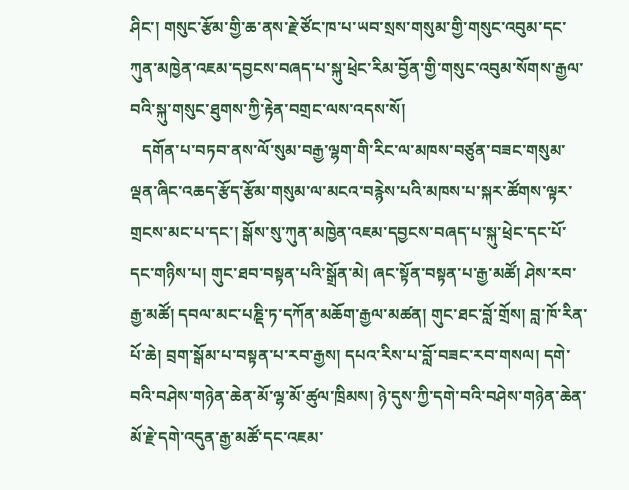ཤིང་། གསུང་རྩོམ་གྱི་ཆ་ནས་རྗེ་ཙོང་ཁ་པ་ཡབ་སྲས་གསུམ་གྱི་གསུང་འབུམ་དང་ཀུན་མཁྱེན་འཇམ་དབྱངས་བཞད་པ་སྐུ་ཕྲེང་རིམ་བྱོན་གྱི་གསུང་འབུམ་སོགས་རྒྱལ་བའི་སྐུ་གསུང་ཐུགས་ཀྱི་རྟེན་བགྲང་ལས་འདས་སོ།
   དགོན་པ་བཏབ་ནས་ལོ་སུམ་བརྒྱ་ལྷག་གི་རིང་ལ་མཁས་བཙུན་བཟང་གསུམ་ལྡན་ཞིང་འཆད་རྩོད་རྩོམ་གསུམ་ལ་མངའ་བརྙེས་པའི་མཁས་པ་སྐར་ཚོགས་ལྟར་གྲངས་མང་པ་དང་། སྒོས་སུ་ཀུན་མཁྱེན་འཇམ་དབྱངས་བཞད་པ་སྐུ་ཕྲེང་དང་པོ་དང་གཉིས་པ། གུང་ཐབ་བསྟན་པའི་སྒྲོན་མེ། ཞང་སྟོན་བསྟན་པ་རྒྱ་མཚོ། ཤེས་རབ་རྒྱ་མཚོ། དབལ་མང་པཎྡི་ཏ་དཀོན་མཆོག་རྒྱལ་མཚན། གུང་ཐང་བློ་གྲོས། བླ་ཁོ་རིན་པོ་ཆེ། བྲག་སྒོམ་པ་བསྟན་པ་རབ་རྒྱས། དཔའ་རིས་པ་བློ་བཟང་རབ་གསལ། དགེ་བའི་བཤེས་གཉེན་ཆེན་མོ་ལྷ་མོ་ཚུལ་ཁྲིམས། ཉེ་དུས་ཀྱི་དགེ་བའི་བཤེས་གཉེན་ཆེན་མོ་རྗེ་དགེ་འདུན་རྒྱ་མཚོ་དང་འཇམ་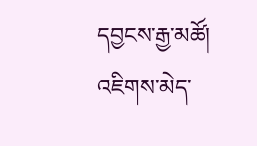དབྱངས་རྒྱ་མཚོ། འཇིགས་མེད་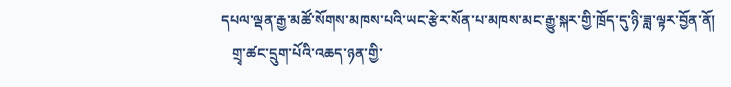དཔལ་ལྡན་རྒྱ་མཚོ་སོགས་མཁས་པའི་ཡང་རྩེར་སོན་པ་མཁས་མང་རྒྱུ་སྐར་གྱི་ཁྲོད་དུ་ཉི་ཟླ་ལྟར་བྱོན་ནོ།
   གྲྭ་ཚང་དྲུག་པོའི་འཆད་ཉན་གྱི་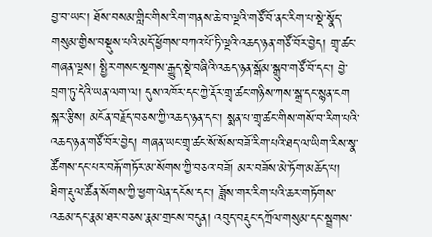བྱ་བ་ཡང་། ཐོས་བསམ་གླིང་གིས་རིག་གནས་ཆེ་བ་ལྔའི་གཙོ་བོ་ནང་རིག་པ་སྡེ་སྣོད་གསུམ་གྱིས་བསྡུས་པའི་མདོ་ཕྱོགས་བཀའ་པོ་ཏི་ལྔའི་འཆད་ཉན་གཙོ་བོར་བྱེད། གྲྭ་ཚང་གཞན་ལྔས། སྤྱིར་གསང་སྔགས་རྒྱུད་སྡེ་བཞིའི་འཆད་ཉན་སྒོམ་སྒྲུབ་གཙོ་བོ་དང་། བྱེ་བྲག་ཏུ་དེའི་ཡན་ལག་ལ། དུས་འཁོར་དང་ཀྱེ་རྡོར་གྲྭ་ཚང་གཉིས་ཀས་སྒྲ་དང་སྙན་ངག སྐར་རྩིས། མངོན་བརྗོད་བཅས་ཀྱི་འཆད་ཉན་དང་། སྨན་པ་གྲྭ་ཚང་གིས་གསོ་བ་རིག་པའི་འཆད་ཉན་གཙོ་བོར་བྱེད། གཞན་ཡང་གྲྭ་ཚང་སོ་སོས་བཟོ་རིག་པའི་ཐད་ལ་ཡིག་རིས་སྣ་ཚོགས་དང་པར་བརྐོ་གཏོར་མ་སོགས་ཀྱི་བཅའ་བཟོ། མར་བཟོས་མེ་ཏོག་མཆོད་པ། ཐིག་རྡུལ་ཚོན་སོགས་ཀྱི་ཕྱག་ལེན་དངོས་དང་། ཟློས་གར་རིག་པའི་ཆར་གཏོགས་འཆམ་དང་རྣམ་ཐར་བཅས་རྣམ་གྲངས་བདུན། འབུད་བརྡུང་དཀྲོལ་གསུམ་དང་སྦྲགས་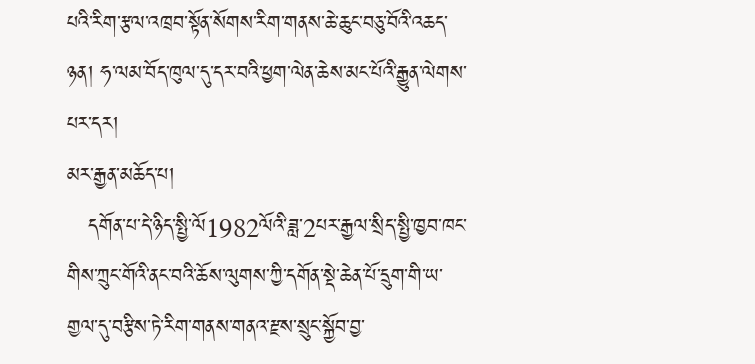པའི་རིག་རྩལ་འཁྲབ་སྟོན་སོགས་རིག་གནས་ཆེ་ཆུང་བཅུ་བོའི་འཆད་ཉན། ཧ་ལམ་བོད་ཁུལ་དུ་དར་བའི་ཕྱག་ལེན་ཆེས་མང་པོའི་རྒྱུན་ལེགས་པར་དར།
མར་རྒྱན་མཆོད་པ།
   དགོན་པ་དེ་ཉིད་སྤྱི་ལོ1982ལོའི་ཟླ་2པར་རྒྱལ་སྲིད་སྤྱི་ཁྱབ་ཁང་གིས་ཀྲུང་གོའི་ནང་བའི་ཆོས་ལུགས་ཀྱི་དགོན་སྡེ་ཆེན་པོ་དྲུག་གི་ཡ་གྱལ་དུ་བརྩིས་ཏེ་རིག་གནས་གནའ་རྫས་སྲུང་སྐྱོབ་བྱ་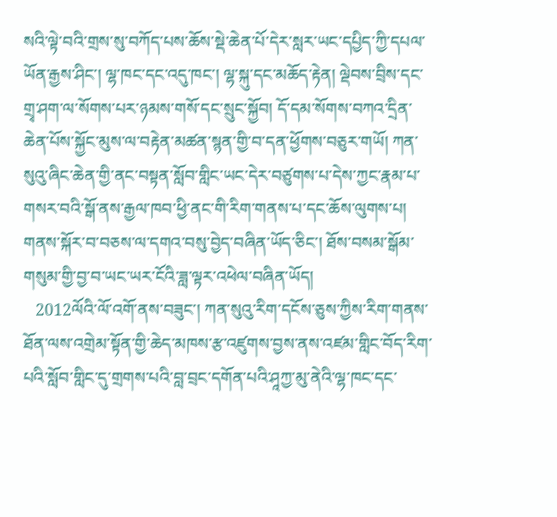སའི་ལྟེ་བའི་གྲས་སུ་བཀོད་པས་ཆོས་སྡེ་ཆེན་པོ་དེར་སླར་ཡང་དཔྱིད་ཀྱི་དཔལ་ཡོན་རྒྱས་ཤིང་། ལྷ་ཁང་དང་འདུ་ཁང་། ལྷ་སྐུ་དང་མཆོད་རྟེན། ལྡེབས་བྲིས་དང་གྲྭ་ཤག་ལ་སོགས་པར་ཉམས་གསོ་དང་སྲུང་སྐྱོབ། དོ་དམ་སོགས་བཀའ་དྲིན་ཆེན་པོས་སྐྱོང་མུས་ལ་བརྟེན་མཚན་སྙན་གྱི་བ་དན་ཕྱོགས་བཅུར་གཡོ། ཀན་སུའུ་ཞིང་ཆེན་གྱི་ནང་བསྟན་སློབ་གླིང་ཡང་དེར་བཙུགས་པ་དེས་ཀྱང་རྣམ་པ་གསར་བའི་སྒོ་ནས་རྒྱལ་ཁབ་ཕྱི་ནང་གི་རིག་གནས་པ་དང་ཆོས་ལུགས་པ། གནས་སྐོར་བ་བཅས་ལ་དགའ་བསུ་བྱེད་བཞིན་ཡོད་ཅིང་། ཐོས་བསམ་སྒོམ་གསུམ་གྱི་བྱ་བ་ཡང་ཡར་ངོའི་ཟླ་ལྟར་འཕེལ་བཞིན་ཡོད།
   2012ལོའི་ལོ་འགོ་ནས་བཟུང་། ཀན་སུའུ་རིག་དངོས་ཅུས་ཀྱིས་རིག་གནས་ཐོན་ལས་འགྲེམ་སྟོན་གྱི་ཆེད་མཁས་རྩ་འཛུགས་བྱས་ནས་འཛམ་གླིང་བོད་རིག་པའི་སློབ་གླིང་དུ་གྲགས་པའི་བླ་བྲང་དགོན་པའི་ཤཱཀྱ་མུ་ནེའི་ལྷ་ཁང་དང་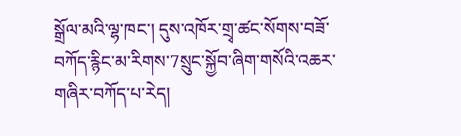སྒྲོལ་མའི་ལྷ་ཁང་། དུས་འཁོར་གྲྭ་ཚང་སོགས་བཟོ་བཀོད་རྙིང་མ་རིགས་7སྲུང་སྐྱོབ་ཞིག་གསོའི་འཆར་གཞིར་བཀོད་པ་རེད།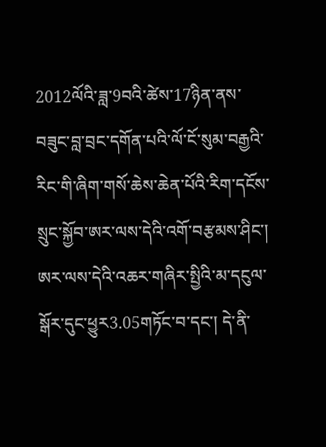2012ལོའི་ཟླ་9བའི་ཚེས་17ཉིན་ནས་བཟུང་བླ་བྲང་དགོན་པའི་ལོ་ངོ་སུམ་བརྒྱའི་རིང་གི་ཞིག་གསོ་ཆེས་ཆེན་པོའི་རིག་དངོས་སྲུང་སྐྱོབ་ཨར་ལས་དེའི་འགོ་བརྩམས་ཤིང་། ཨར་ལས་དེའི་འཆར་གཞིར་སྤྱིའི་མ་དངུལ་སྒོར་དུང་ཕྱུར3.05གཏོང་བ་དང་། དེ་ནི་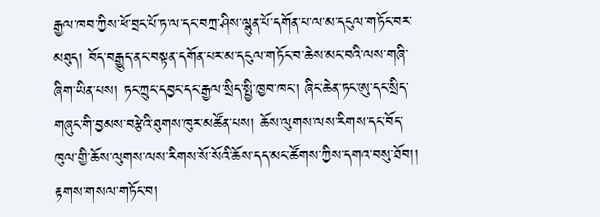རྒྱལ་ཁབ་ཀྱིས་ཕོ་བྲང་པོ་ཏ་ལ་དང་བཀྲ་ཤིས་ལྷུན་པོ་དགོན་པ་ལ་མ་དངུལ་གཏོང་བར་མཐུད། བོད་བརྒྱུད་ནང་བསྟན་དགོན་པར་མ་དངུལ་གཏོང་བ་ཆེས་མང་བའི་ལས་གཞི་ཞིག་ཡིན་པས། ཏང་ཀྲུང་དབྱང་དང་རྒྱལ་སྲིད་སྤྱི་ཁྱབ་ཁང་། ཞིང་ཆེན་ཏང་ཨུ་དང་སྲིད་གཞུང་གི་བྱམས་བརྩེའི་ཐུགས་ཁུར་མཚོན་པས། ཆོས་ལུགས་ལས་རིགས་དང་བོད་ཁུལ་གྱི་ཆོས་ལུགས་ལས་རིགས་སོ་སོའི་ཆོས་དད་མང་ཚོགས་ཀྱིས་དགའ་བསུ་ཐོབ།།
རྟགས་གསལ་གཏོང་བ།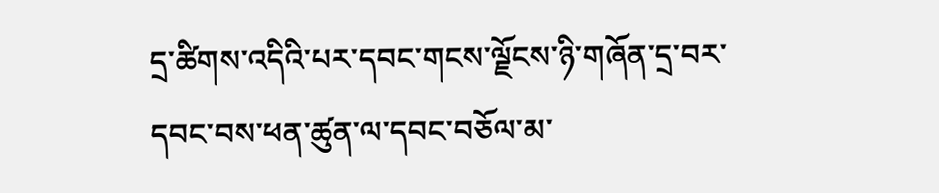དྲ་ཚིགས་འདིའི་པར་དབང་གངས་ལྗོངས་ཉི་གཞོན་དྲ་བར་དབང་བས་ཕན་ཚུན་ལ་དབང་བཅོལ་མ་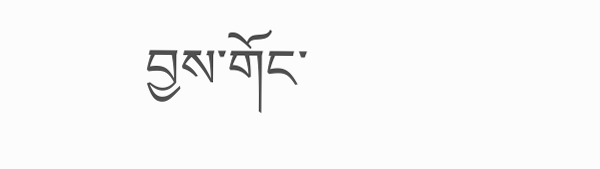བྱས་གོང་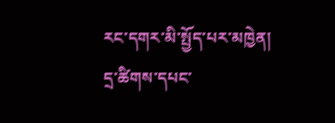རང་དགར་མི་སྤྱོད་པར་མཁྱེན།
དྲ་ཚིགས་དཔང་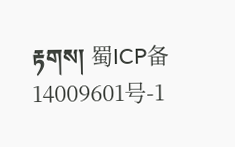རྟགས། 蜀ICP备14009601号-1